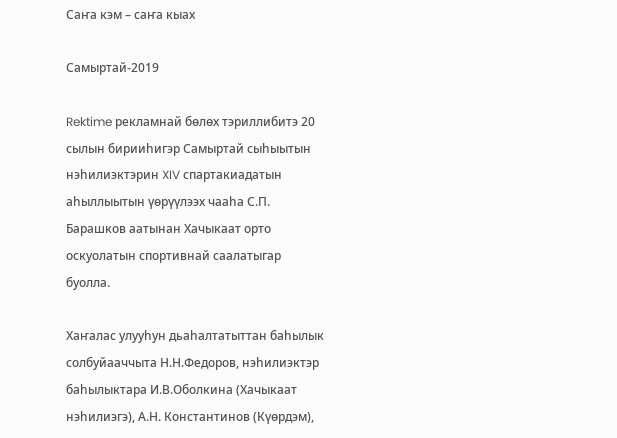Саҥа кэм – саҥа кыах

Самыртай-2019

Rektime рекламнай бөлөх тэриллибитэ 20 сылын бирииһигэр Самыртай сыһыытын нэһилиэктэрин XIV спартакиадатын аһыллыытын үөрүүлээх чааһа С.П. Барашков аатынан Хачыкаат орто оскуолатын спортивнай саалатыгар буолла.

Хаҥалас улууһун дьаһалтатыттан баһылык солбуйааччыта Н.Н.Федоров, нэһилиэктэр баһылыктара И.В.Оболкина (Хачыкаат нэһилиэгэ), А.Н. Константинов (Күөрдэм),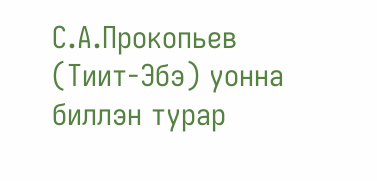С.А.Прокопьев  (Тиит-Эбэ) уонна биллэн турар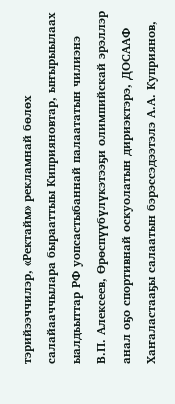тэрийээччилэр, «Ректайм» рекламнай бөлөх салайааччылара бырааттыы Киприяновтар, ыҥырыылаах ыалдьыттар РФ уопсастыбаннай палаататын чилиэнэ В.П. Алексеев, Өрөспүүбүлүкэтээҕи олимпийскай эрэллэр анал оҕо спортивнай оскуолатын дириэктэрэ, ДОСААФ Хаҥаластааҕы салаатын бэрэссэдээтэлэ А.А. Куприянов,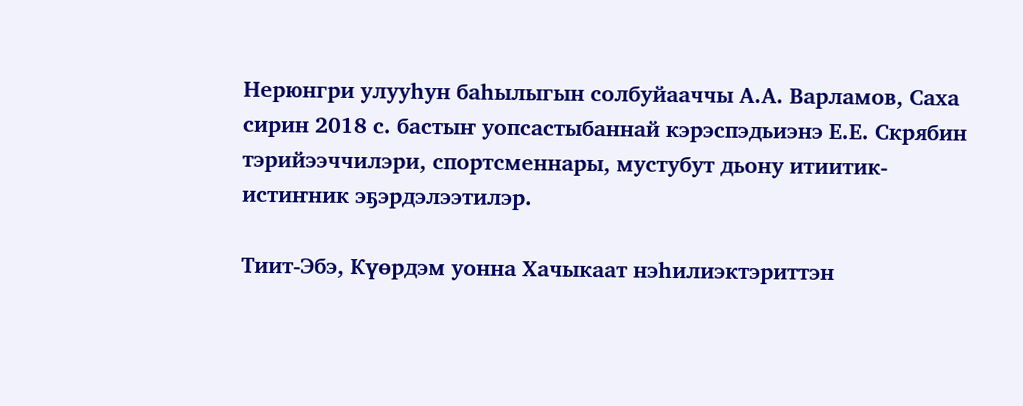Нерюнгри улууһун баһылыгын солбуйааччы А.А. Варламов, Саха сирин 2018 с. бастыҥ уопсастыбаннай кэрэспэдьиэнэ Е.Е. Скрябин  тэрийээччилэри, спортсменнары, мустубут дьону итиитик-истиҥник эҕэрдэлээтилэр.

Тиит-Эбэ, Күөрдэм уонна Хачыкаат нэһилиэктэриттэн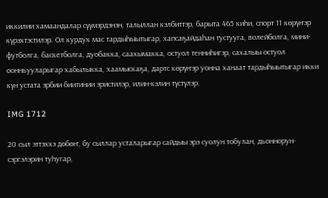иккилии хамаандалар сүүмэрдэнэн, талыллан кэлбиттэр, барыта 465 киһи, спорт 11 көрүҥэр күрэхтэстилэр. Ол курдук мас тардыһыытыгар, хапсаҕайдаһан тустууга, волейболга, мини-футболга, баскетболга, дуобакка, саахымакка, остуол тенниһигэр, сахалыы остуол оонньууларыгар хабылыкка, хаамыскаҕа, дартс көрүҥэр уонна ханаат тардыһыытыгар икки күн устата эрбии биитинии эристилэр, илин-кэлин түстүлэр.

IMG 1712

20 сыл эттэххэ дөбөҥ, бу сыллар усталарыгар сайдыы эрэ суолун тобулан, дьоннорун-сэргэлэрин туһугар,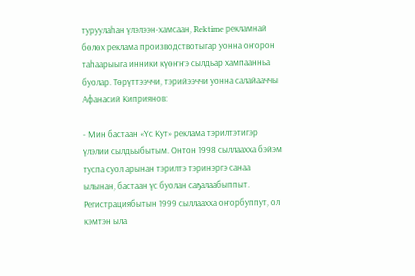туруулаһан үлэлээн-хамсаан, Rektime рекламнай бөлөх реклама производствотыгар уонна оҥорон таһаарыыга инники күөҥҥэ сылдьар хампаанньа буолар. Төрүттээччи, тэрийээччи уонна салайааччы Афанасий Киприянов:

- Мин бастаан «Үс Кут» реклама тэрилтэтигэр үлэлии сылдьыбытым. Онтон 1998 сыллаахха бэйэм туспа суол арынан тэрилтэ тэринэргэ санаа ылынан, бастаан үс буолан саҕалаабыппыт. Регистрациябытын 1999 сыллаахха оҥорбуппут, ол кэмтэн ыла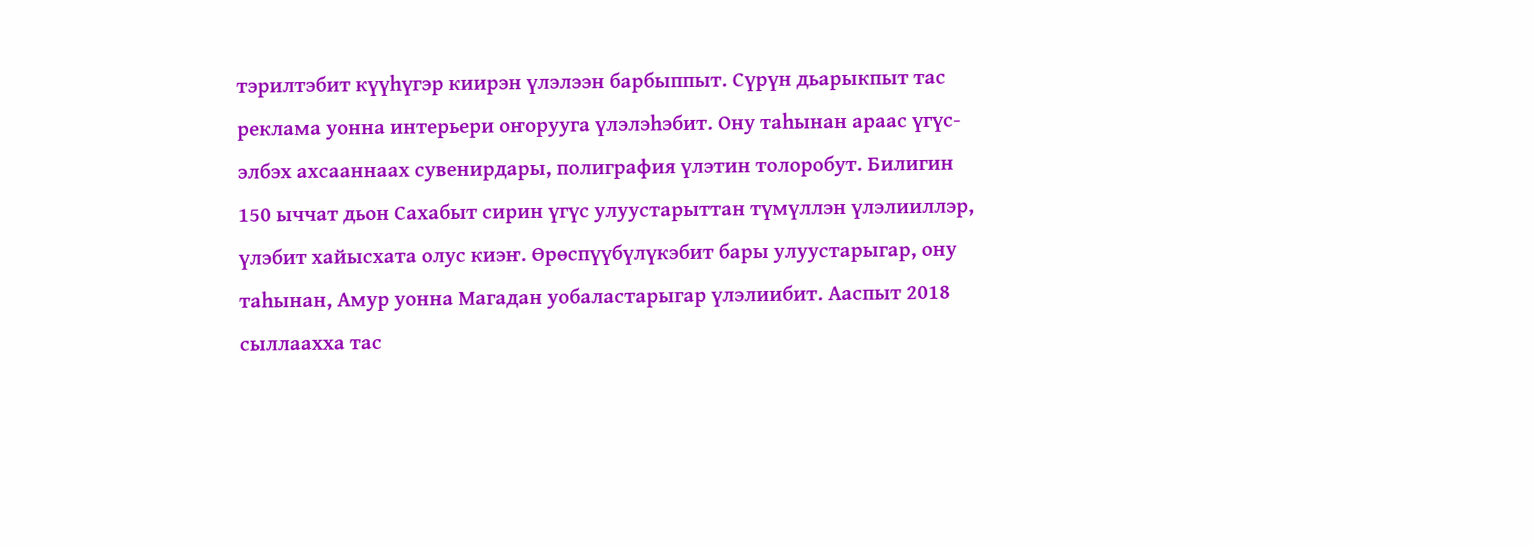тэрилтэбит күүһүгэр киирэн үлэлээн барбыппыт. Сүрүн дьарыкпыт тас реклама уонна интерьери оҥорууга үлэлэһэбит. Ону таһынан араас үгүс-элбэх ахсааннаах сувенирдары, полиграфия үлэтин толоробут. Билигин 150 ыччат дьон Сахабыт сирин үгүс улуустарыттан түмүллэн үлэлииллэр, үлэбит хайысхата олус киэҥ. Өрөспүүбүлүкэбит бары улуустарыгар, ону таһынан, Амур уонна Магадан уобаластарыгар үлэлиибит. Ааспыт 2018 сыллаахха тас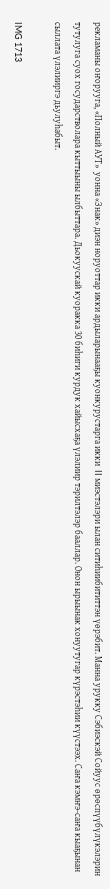рекламаны оҥорууга, «Полный АУТ»  уонна «Знак» диэн норуоттар икки ардыларынааҕы куонкурустарга икки  II миэстэлэри ылан ситиһиибититтэн үөрэбит. Манна урукку Сэбиэскэй Сойуус өрөспүүбүлүкэлэрин тутулуга суох государстволара кыттыыны ылбыттара. Дьокуускай куоракка 30 биһиги курдук хайысхаҕа үлэлиир тэрилтэлэр бааллар. Онон ырыынак хонуутугар күрэстэһии күүстээх. Саҥа кэмҥэ-саҥа кыаҕынан сыллата үлэлииргэ дьулуһабыт.

IMG 1713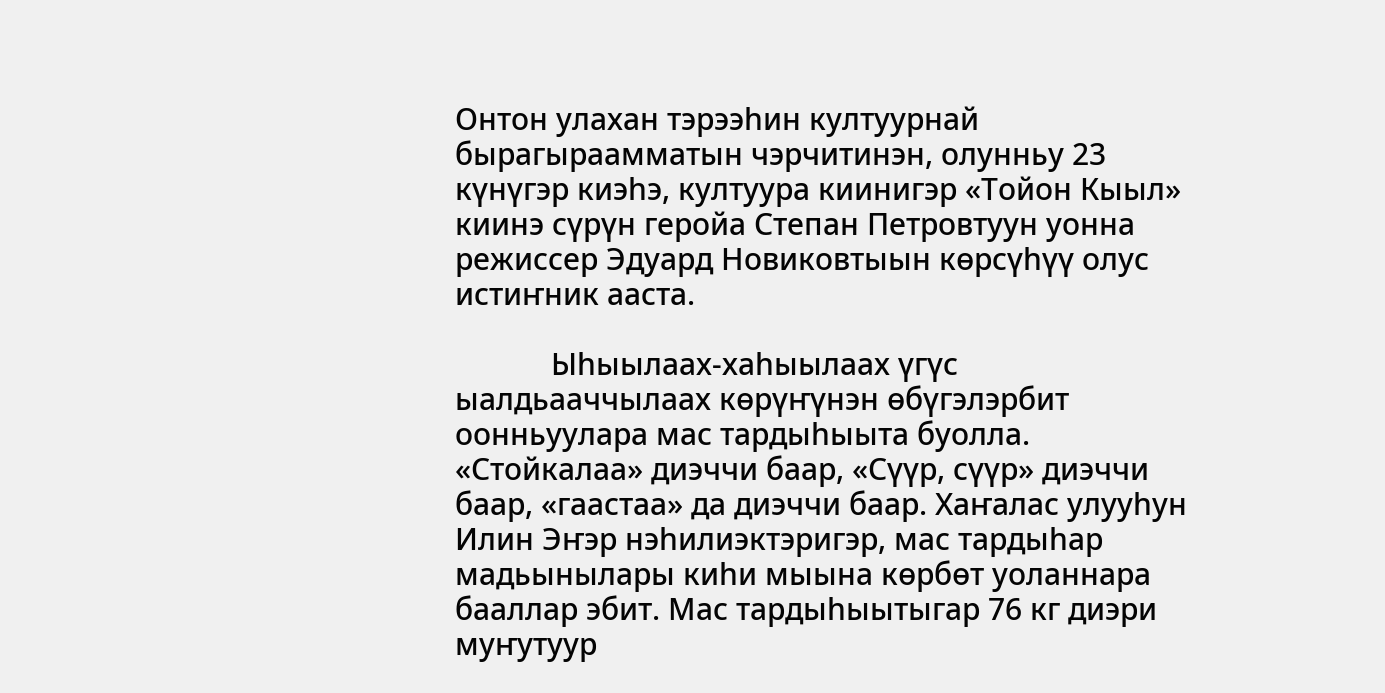Онтон улахан тэрээһин култуурнай бырагыраамматын чэрчитинэн, олунньу 23 күнүгэр киэһэ, култуура киинигэр «Тойон Кыыл» киинэ сүрүн геройа Степан Петровтуун уонна режиссер Эдуард Новиковтыын көрсүһүү олус истиҥник ааста.

            Ыһыылаах-хаһыылаах үгүс ыалдьааччылаах көрүҥүнэн өбүгэлэрбит оонньуулара мас тардыһыыта буолла. «Стойкалаа» диэччи баар, «Сүүр, сүүр» диэччи баар, «гаастаа» да диэччи баар. Хаҥалас улууһун Илин Эҥэр нэһилиэктэригэр, мас тардыһар мадьынылары киһи мыына көрбөт уоланнара бааллар эбит. Мас тардыһыытыгар 76 кг диэри муҥутуур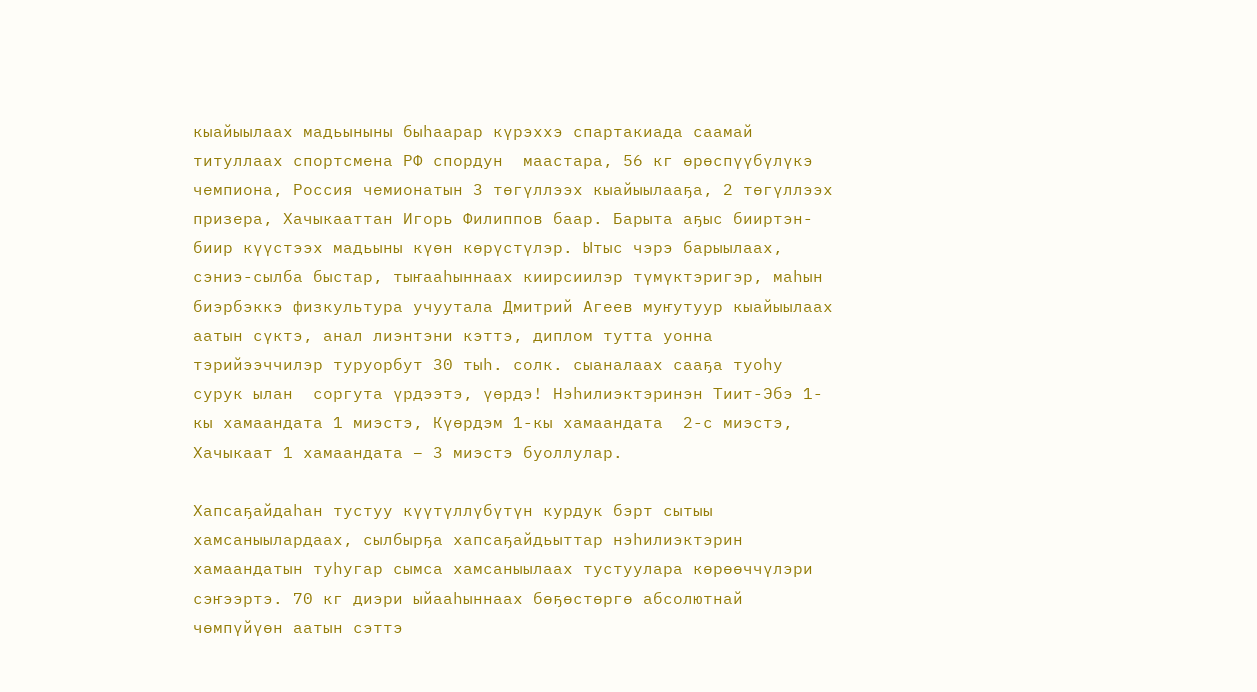кыайыылаах мадьыныны быһаарар күрэххэ спартакиада саамай титуллаах спортсмена РФ спордун  маастара, 56 кг өрөспүүбүлүкэ чемпиона, Россия чемионатын 3 төгүллээх кыайыылааҕа, 2 төгүллээх призера, Хачыкааттан Игорь Филиппов баар. Барыта аҕыс бииртэн-биир күүстээх мадьыны күөн көрүстүлэр. Ытыс чэрэ барыылаах, сэниэ-сылба быстар, тыҥааһыннаах киирсиилэр түмүктэригэр, маһын биэрбэккэ физкультура учуутала Дмитрий Агеев муҥутуур кыайыылаах аатын сүктэ, анал лиэнтэни кэттэ, диплом тутта уонна тэрийээччилэр туруорбут 30 тыһ. солк. сыаналаах сааҕа туоһу сурук ылан  соргута үрдээтэ, үөрдэ! Нэһилиэктэринэн Тиит-Эбэ 1-кы хамаандата 1 миэстэ, Күөрдэм 1-кы хамаандата  2-с миэстэ, Хачыкаат 1 хамаандата – 3 миэстэ буоллулар.

Хапсаҕайдаһан тустуу күүтүллүбүтүн курдук бэрт сытыы хамсаныылардаах, сылбырҕа хапсаҕайдьыттар нэһилиэктэрин хамаандатын туһугар сымса хамсаныылаах тустуулара көрөөччүлэри сэҥээртэ. 70 кг диэри ыйааһыннаах бөҕөстөргө абсолютнай чөмпүйүөн аатын сэттэ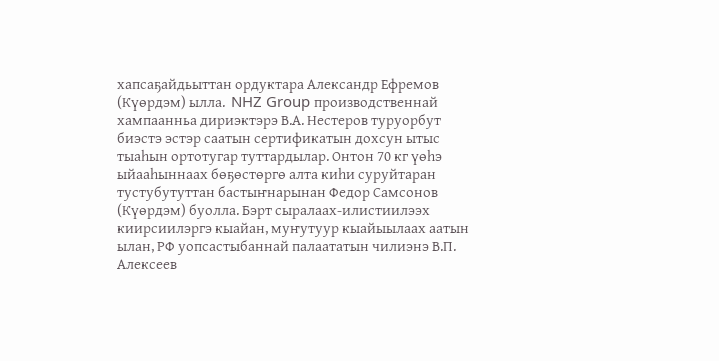хапсаҕайдьыттан ордуктара Александр Ефремов (Күөрдэм) ылла.  NHZ Group производственнай хампаанньа дириэктэрэ В.А. Нестеров туруорбут биэстэ эстэр саатын сертификатын дохсун ытыс тыаһын ортотугар туттардылар. Онтон 70 кг үөһэ ыйааһыннаах бөҕөстөргө алта киһи суруйтаран тустубутуттан бастыҥнарынан Федор Самсонов (Күөрдэм) буолла. Бэрт сыралаах-илистиилээх киирсиилэргэ кыайан, муҥутуур кыайыылаах аатын ылан, РФ уопсастыбаннай палаататын чилиэнэ В.П. Алексеев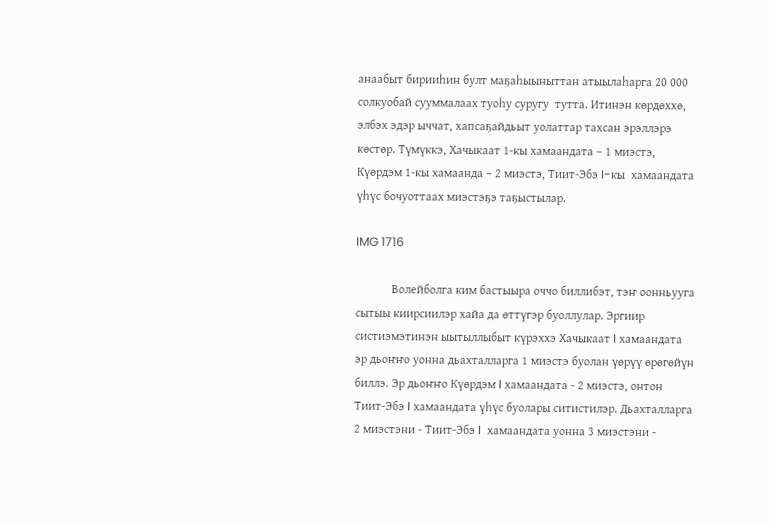анаабыт бирииһин булт маҕаһыыныттан атыылаһарга 20 000 солкуобай сууммалаах туоһу суругу  тутта. Итинэн көрдөххө, элбэх эдэр ыччат, хапсаҕайдьыт уолаттар тахсан эрэллэрэ көстөр. Түмүккэ, Хачыкаат 1-кы хамаандата – 1 миэстэ, Күөрдэм 1-кы хамаанда – 2 миэстэ, Тиит-Эбэ I-кы  хамаандата үһүс бочуоттаах миэстэҕэ таҕыстылар.

IMG 1716

            Волейболга ким бастыыра оччо биллибэт, тэҥ оонньууга сытыы киирсиилэр хайа да өттүгэр буоллулар. Эргиир систиэмэтинэн ыытыллыбыт күрэххэ Хачыкаат I хамаандата эр дьоҥҥо уонна дьахталларга 1 миэстэ буолан үөрүү өрөгөйүн биллэ. Эр дьоҥҥо Күөрдэм I хамаандата - 2 миэстэ, онтон Тиит-Эбэ I хамаандата үһүс буолары ситистилэр. Дьахталларга 2 миэстэни - Тиит-Эбэ I  хамаандата уонна 3 миэстэни -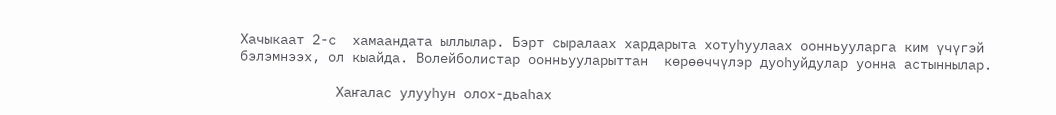Хачыкаат 2-с  хамаандата ыллылар. Бэрт сыралаах хардарыта хотуһуулаах оонньууларга ким үчүгэй бэлэмнээх, ол кыайда. Волейболистар оонньууларыттан  көрөөччүлэр дуоһуйдулар уонна астыннылар.

            Хаҥалас улууһун олох-дьаһах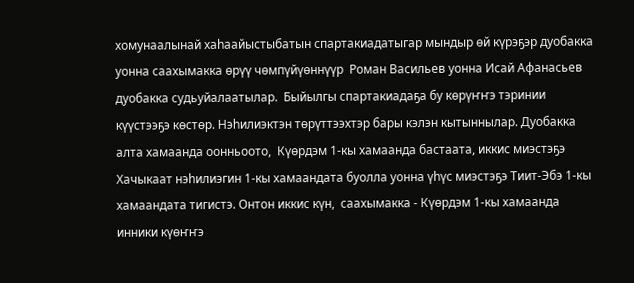хомунаалынай хаһаайыстыбатын спартакиадатыгар мындыр өй күрэҕэр дуобакка  уонна саахымакка өрүү чөмпүйүөннүүр  Роман Васильев уонна Исай Афанасьев дуобакка судьуйалаатылар.  Быйылгы спартакиадаҕа бу көрүҥҥэ тэринии күүстээҕэ көстөр. Нэһилиэктэн төрүттээхтэр бары кэлэн кытыннылар. Дуобакка алта хамаанда оонньоото,  Күөрдэм 1-кы хамаанда бастаата, иккис миэстэҕэ Хачыкаат нэһилиэгин 1-кы хамаандата буолла уонна үһүс миэстэҕэ Тиит-Эбэ 1-кы хамаандата тигистэ. Онтон иккис күн,  саахымакка - Күөрдэм 1-кы хамаанда инники күөҥҥэ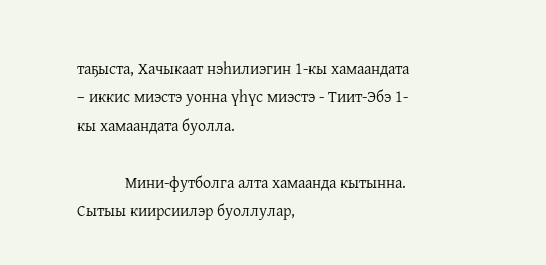таҕыста, Хачыкаат нэһилиэгин 1-кы хамаандата – иккис миэстэ уонна үһүс миэстэ - Тиит-Эбэ 1-кы хамаандата буолла.

            Мини-футболга алта хамаанда кытынна. Сытыы киирсиилэр буоллулар,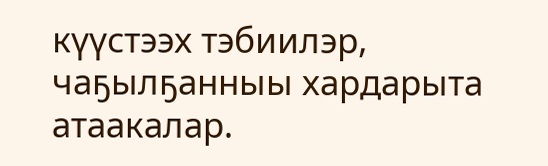күүстээх тэбиилэр, чаҕылҕанныы хардарыта атаакалар.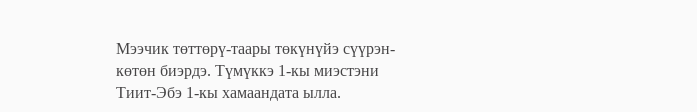Мээчик төттөрү-таары төкүнүйэ сүүрэн-көтөн биэрдэ. Түмүккэ 1-кы миэстэни Тиит-Эбэ 1-кы хамаандата ылла.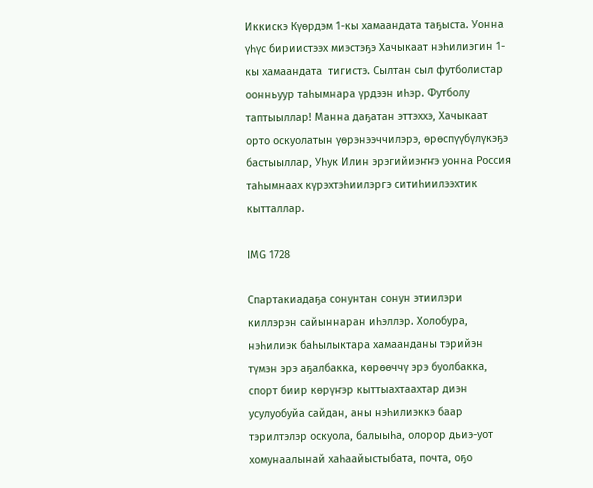Иккискэ Күөрдэм 1-кы хамаандата таҕыста. Уонна үһүс бириистээх миэстэҕэ Хачыкаат нэһилиэгин 1-кы хамаандата  тигистэ. Сылтан сыл футболистар оонньуур таһымнара үрдээн иһэр. Футболу таптыыллар! Манна даҕатан эттэххэ, Хачыкаат орто оскуолатын үөрэнээччилэрэ, өрөспүүбүлүкэҕэ бастыыллар, Уһук Илин эрэгийиэҥҥэ уонна Россия таһымнаах күрэхтэһиилэргэ ситиһиилээхтик кытталлар.

IMG 1728

Спартакиадаҕа сонунтан сонун этиилэри киллэрэн сайыннаран иһэллэр. Холобура, нэһилиэк баһылыктара хамаанданы тэрийэн түмэн эрэ аҕалбакка, көрөөччү эрэ буолбакка, спорт биир көрүҥэр кыттыахтаахтар диэн усулуобуйа сайдан, аны нэһилиэккэ баар тэрилтэлэр оскуола, балыыһа, олорор дьиэ-уот хомунаалынай хаһаайыстыбата, почта, оҕо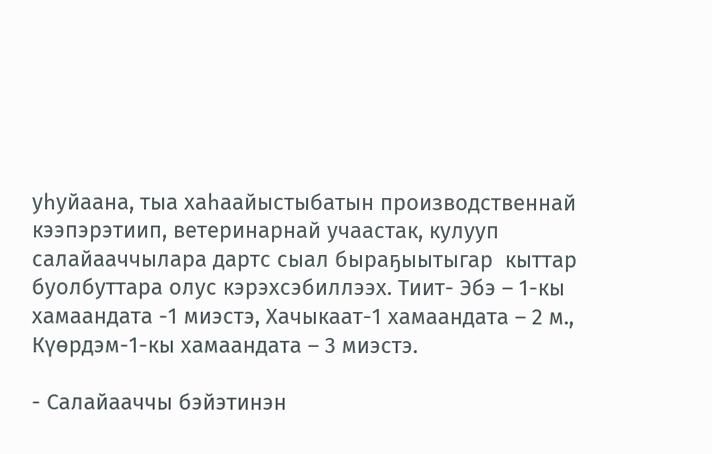уһуйаана, тыа хаһаайыстыбатын производственнай кээпэрэтиип, ветеринарнай учаастак, кулууп салайааччылара дартс сыал быраҕыытыгар  кыттар буолбуттара олус кэрэхсэбиллээх. Тиит- Эбэ – 1-кы хамаандата -1 миэстэ, Хачыкаат-1 хамаандата – 2 м., Күөрдэм-1-кы хамаандата – 3 миэстэ.

- Салайааччы бэйэтинэн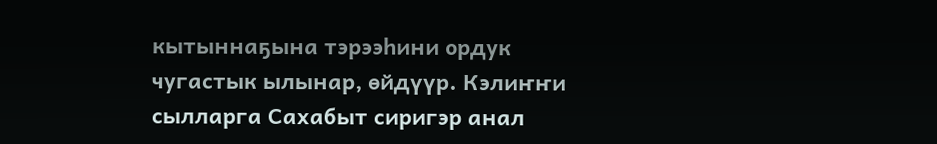кытыннаҕына тэрээһини ордук чугастык ылынар, өйдүүр. Кэлиҥҥи сылларга Сахабыт сиригэр анал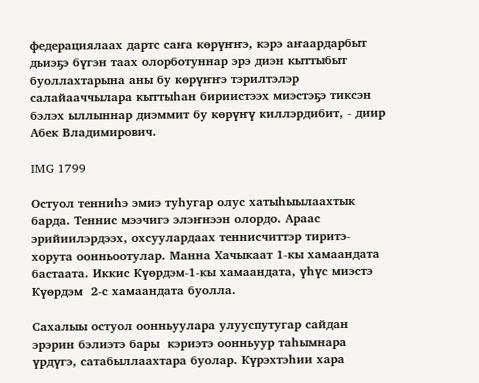федерациялаах дартс саҥа көрүҥҥэ, кэрэ аҥаардарбыт дьиэҕэ бүгэн таах олорботуннар эрэ диэн кыттыбыт буоллахтарына аны бу көрүҥҥэ тэрилтэлэр салайааччылара кыттыһан бириистээх миэстэҕэ тиксэн бэлэх ыллыннар диэммит бу көрүҥү киллэрдибит, - диир Абек Владимирович.

IMG 1799

Остуол тенниһэ эмиэ туһугар олус хатыһыылаахтык барда. Теннис мээчигэ элэҥнээн олордо. Араас эрийиилэрдээх, охсуулардаах теннисчиттэр тиритэ-хорута оонньоотулар. Манна Хачыкаат 1-кы хамаандата бастаата. Иккис Күөрдэм-1-кы хамаандата, үһүс миэстэ Күөрдэм  2-с хамаандата буолла.

Сахалыы остуол оонньуулара улууспутугар сайдан эрэрин бэлиэтэ бары  кэриэтэ оонньуур таһымнара үрдүгэ, сатабыллаахтара буолар. Күрэхтэһии хара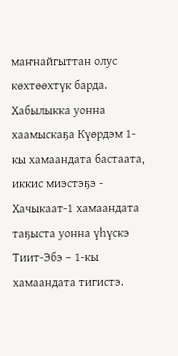маҥнайгыттан олус көхтөөхтүк барда. Хабылыкка уонна хаамыскаҕа Күөрдэм 1-кы хамаандата бастаата, иккис миэстэҕэ - Хачыкаат-1 хамаандата таҕыста уонна үһүскэ Тиит-Эбэ – 1-кы хамаандата тигистэ.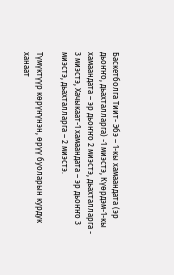Баскетболга Тиит- Эбэ – 1-кы хамаандата (эр дьоҥҥо, дьахталларга) -1 миэстэ, Күөрдэм-1-кы хамаандата – эр дьоҥҥо 2 миэстэ, дьахталларга - 3 миэстэ, Хачыкаат-1 хамаандата – эр дьоҥҥо 3 миэстэ, дьахталларга – 2 миэстэ.

Түмүктүүр көрүҥүнэн, өрүү буоларын курдук ханаат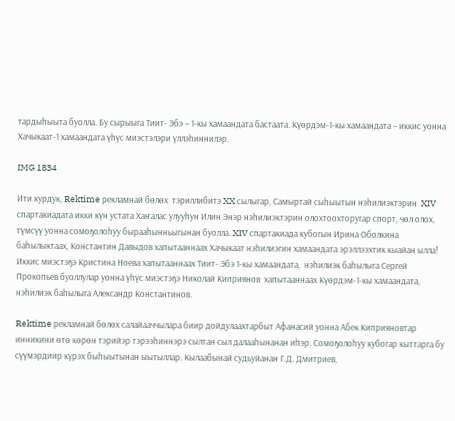тардыһыыта буолла. Бу сырыыга Тиит- Эбэ – 1-кы хамаандата бастаата. Күөрдэм-1-кы хамаандата – иккис уонна Хачыкаат-1 хамаандата үһүс миэстэлэри үллэһиннилэр.

IMG 1834

Ити курдук, Rektime рекламнай бөлөх  тэриллибитэ XX сылыгар, Самыртай сыһыытын нэһилиэктэрин  XIV спартакиадата икки күн устата Хаҥалас улууһун Илин Энэр нэһилиэктэрин олохтоохторугар спорт, чөл олох, түмсүү уонна сомоҕолоһуу бырааһынньыгынан буолла. XIV спартакиада кубогын Ирина Оболкина баһылыктаах, Константин Давыдов хапытааннаах Хачыкаат нэһилиэгин хамаандата эрэллээхтик кыайан ылла! Иккис миэстэҕэ Кристина Ноева хапытааннаах Тиит- Эбэ 1-кы хамаандата,  нэһилиэк баһылыга Сергей Прокопьев буоллулар уонна үһүс миэстэҕэ Николай Киприянов  хапытааннаах Күөрдэм-1-кы хамаандата, нэһилиэк баһылыга Александр Константинов.

Rektime рекламнай бөлөх салайааччылара биир дойдулаахтарбыт Афанасий уонна Абек Киприяновтар инникини өтө көрөн тэрийэр тэрээһиннэрэ сылтан сыл далааһынанан иһэр. Сомоҕолоһуу кубогар кыттарга бу сүүмэрдиир күрэх быһыытынан ыытыллар. Кылаабынай судьуйанан Г.Д. Дмитриев,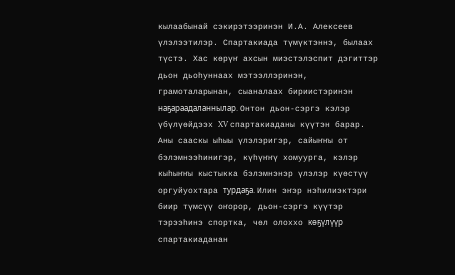кылаабынай сэкирэтээринэн И.А. Алексеев үлэлээтилэр. Спартакиада түмүктэннэ, былаах түстэ. Хас көрүҥ ахсын миэстэлэспит дэгиттэр дьон дьоһуннаах мэтээллэринэн, грамоталарынан, сыаналаах бириистэринэн наҕараадаланнылар. Онтон дьон-сэргэ кэлэр үбүлүөйдээх XV спартакиаданы күүтэн барар. Аны сааскы ыһыы үлэлэригэр, сайыҥҥы от бэлэмнээһинигэр, күһүҥҥү хомуурга, кэлэр кыһыҥҥы кыстыкка бэлэмнэнэр үлэлэр күөстүү оргуйуохтара турдаҕа. Илин эҥэр нэһилиэктэри биир түмсүү оҥорор, дьон-сэргэ күүтэр тэрээһинэ спортка, чөл олоххо көҕүлүүр спартакиаданан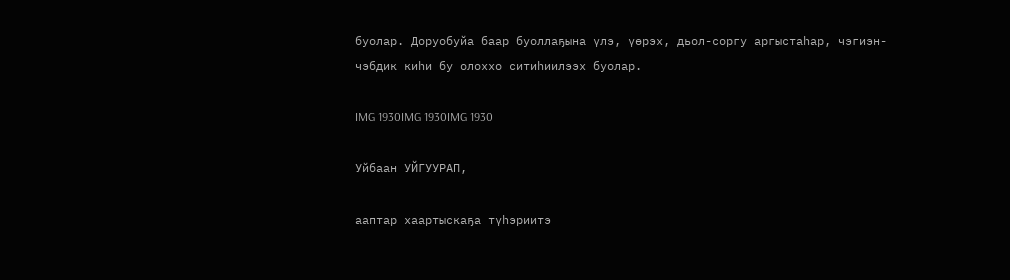буолар. Доруобуйа баар буоллаҕына үлэ, үөрэх, дьол-соргу аргыстаһар, чэгиэн-чэбдик киһи бу олоххо ситиһиилээх буолар.

IMG 1930IMG 1930IMG 1930

Уйбаан УЙГУУРАП,

ааптар хаартыскаҕа түһэриитэ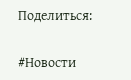Поделиться:

#Новости